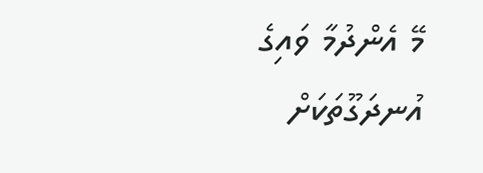މޭ އެންދުމާ ވައިގެ އުނދަގޫތަކަށް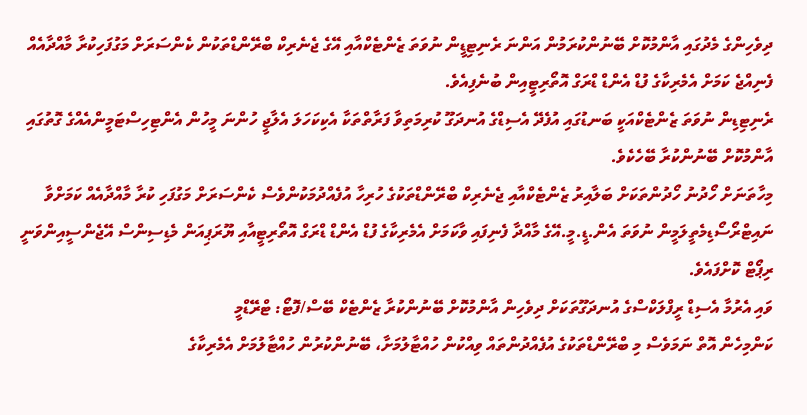ދިވެހިންގެ މެދުގައި އާންމުކޮށް ބޭނުންކުރަމުން އަންނަ ރެނިޓިޑީން ނުވަތަ ޒެންޓެކްއާއި އޭގެ ޖެނެރިކް ބްރޭންޑްތަކުން ކެންސަރަށް މަގުފަހިކުރާ މާއްދާއެއް ފެނިއްޖެ ކަމަށް އެމެރިކާގެ ފުޑް އެންޑް ޑްރަގް އޮތޯރިޓީއިން ބުނެފިއެވެ.
ރެނިޓިޑިން ނުވަތަ ޒެންޓެކްއަކީ ބަނޑުގައި އުފެދޭ އެސިޑްގެ އުނދަގޫ ކުރިމަތިވާ ފަރާތްތަކާ އެކިކަހަލަ އެލާޖީ ހުންނަ މީހުން އެންޓިހިސްޓަމީންއެއްގެ ގޮތުގައި އާންމުކޮށް ބޭނުންކުރާ ބޭހެކެވެ.
މިހާތަނަށް ހޯދުނު ހޯދުންތަކަށް ބަލާއިރު ޒެންޓެކްއާއި ޖެނެރިކް ބްރޭންޑްތަކުގެ ހުރިހާ އުފެއްދުމަކުންވެސް ކެންސަރަށް މަގުފަހި ކުރާ މާއްދާއެއް ކަމަށްވާ ނައިޓްރޯސޯޑިމެތީލަމީން ނުވަތަ އެން.ޑީ.މީ.އޭގެ މާއްދާ ފެނިފައި ވާކަމަށް އެމެރިކާގެ ފުޑް އެންޑް ޑްރަގް އޮތޯރިޓީއާއި ޔޫރަޕިއަން މެޑިސިންސް އޭޖެންސީއިންވަނީ ރިޕޯޓް ކޮށްފައެވެ.
ވައި އެރުމާ އެސިޑް ރީފްލަކްސްގެ އުނދަގޫތަކަށް ދިވެހިން އާންމުކޮށް ބޭނުންކުރާ ޒެންޓެކް ބޭސް/ފޮޓޯ: ޓްރޭޑްމީ
ކަންމިހެން އޮތް ނަމަވެސް މި ބްރޭންޑްތަކުގެ އުފެއްދުންތައް ވިއްކުން ހުއްޓާލުމަށާ، ބޭނުންކުރުން ހުއްޓާލުމަށް އެމެރިކާގެ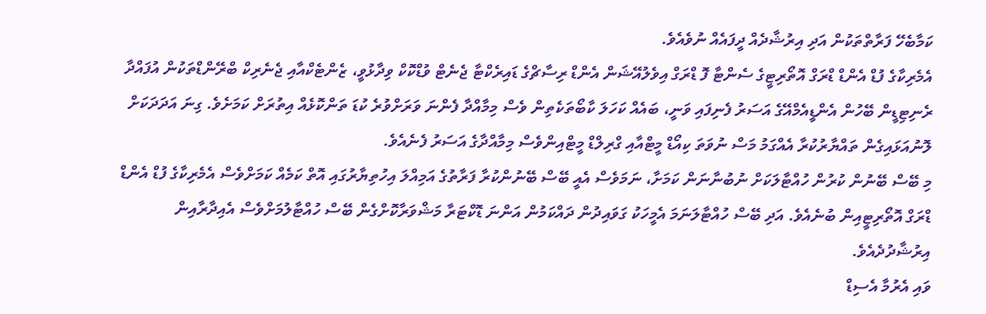ކަމާބެހޭ ފަރާތްތަކުން އަދި އިރުޝާދެއް ދީފައެއް ނުވެއެވެ.
އެމެރިކާގެ ފުޑް އެންޑް ޑްރަގް އޮތޯރިޓީގެ ސެންޓާ ފޮ ޑްރަގް އިވެލުއޭޝަން އެންޑް ރިސާޗްގެ ޑައިރެކްޓާ ޖެނެޓް ވުޑްކޮކް ވިދާޅުވީ، ޒެންޓެކްއާއި ޖެނެރިކް ބްރޭންޑްތަކުން އުފައްދާ ރެނިޓިޑީން ބޭހުން އެންޑީއެމްއޭގެ އަސަރު ފެނިފައި ވަނީ، ބައެއް ކަހަލަ ކާބޯތަކެތިން ވެސް މިމާއްދާ ފެންނަ ވަރަށްވުރެ ކުޑަ ތަންކޮޅެއް އިތުރަށް ކަމަށެވެ. ގިނަ އަދަދަކަށް ލޮނުއަޅައިގެން ތައްޔާރުކުރާ އެއްގަމު މަސް ނުވަތަ ކިއޯޑް މީޓްއާއި ގްރިލްޑް މީޓްއިންވެސް މިމާއްދާގެ އަސަރު ފެނެއެވެ.
މި ބޭސް ބޭނުން ކުރުން ހުއްޓާލަކަށް ނުބުނާނަން ކަމަށާ، ނަމަވެސް އެއީ ބޭސް ބޭނުންކުރާ ފަރާތުގެ އަމިއްލަ އިހުތިޔާރުގައި އޮތް ކަމެއް ކަމަށްވެސް އެމެރިކާގެ ފުޑް އެންޑް ޑްރަގް އޮތޯރިޓީއިން ބުނެއެވެ. އަދި ބޭސް ހުއްޓާލަނަމަ އެމީހަކު ގަވައިދުން ދައްކަމުން އަންނަ ޑޮކްޓަރާ މަޝްވަރާކޮށްގެން ބޭސް ހުއްޓާލުމަށްވެސް އެއިދާރާއިން އިރުޝާދުދެއެވެ.
ވައި އެރުމާ އެސިޑް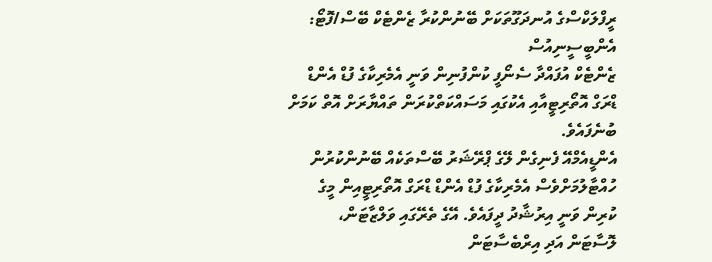ރީފްލަކްސްގެ އުނދަގޫތަކަށް ބޭނުންކުރާ ޒެންޓެކް ބޭސް/ފޮޓޯ: އެންބީސީނިއުސް
ޒެންޓެކް އުފައްދާ ސެނޯފީ ކުންފުނިން ވަނީ އެމެރިކާގެ ފުޑް އެންޑް ޑްރަގް އޮތޯރިޓީއާއި އެކުގައި މަސައްކަތްކުރަން ތައްޔާރަށް އޮތް ކަމަށް ބުނެފައެވެ.
އެންޑީއެމްއޭ ފެނިގެން ލޭގެ ޕްރޭޝަރު ބޭސްތަކެއް ބޭނުންކުރުން ހުއްޓާލުމަށްވެސް އެމެރިކާގެ ފުޑް އެންޑް ޑްރަގް އޮތޯރިޓީއިން މީގެ ކުރިން ވަނީ އިރުޝާދު ދީފައެވެ. އޭގެ ތެރޭގައި ވަލްޒާޓަން، ލޮސާޓަން އަދި އިރްބެސާޓަން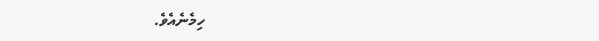ހިމެނެއެވެ.